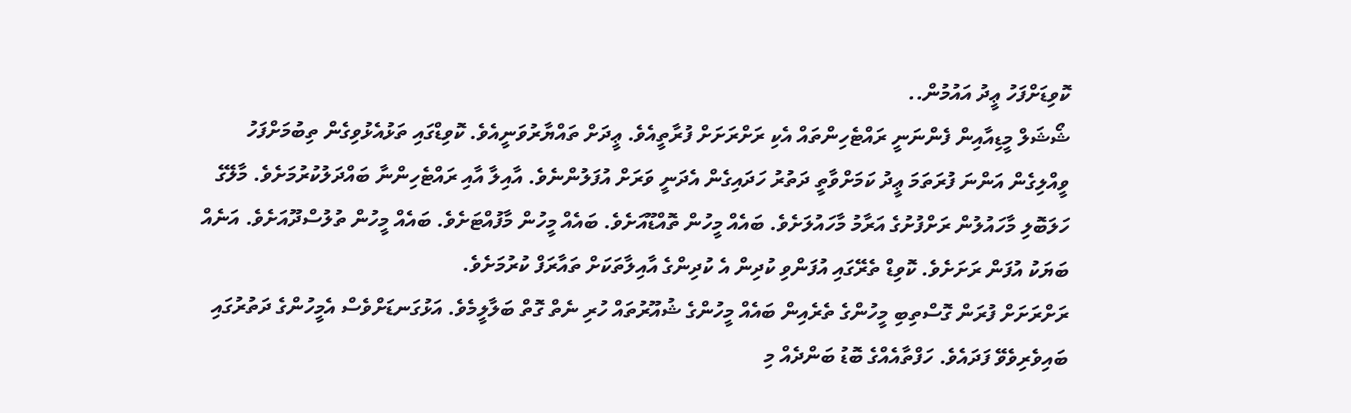ކޮވިޑަށްފަހު ޢީދު އައުމުން..
ޝޯޝަލް މީޑިއާއިން ފެންނަނީ ރައްޓެހިންތައް އެކި ރަށްރަށަށް ފުރާތީއެވެ. ޢީދަށް ތައްޔާރުވަނީއެވެ. ކޮވިޑްގައި ތަޅުއެޅުވިގެން ތިބުމަށްފަހު ވީއްލިގެން އަންނަ ފުރަތަމަ ޢީދު ކަމަށްވާތީ ދަތުރު ހަދައިގެން އެދަނީ ވަރަށް އުފަލުންނެވެ. އާއިލާ އާއި ރައްޓެހިންނާ ބައްދަލުކުރުމަށެވެ. މާލޭގެ ހަލަބޮލި މާހައުލުން ރަށްފުށުގެ އަރާމު މާހައުލަށެވެ. ބައެއް މީހުން ތޮއްޑޫއަށެވެ. ބައެއް މީހުން މާފުއްޓަށެވެ. ބައެއް މީހުން ތުލުސްދޫއަށެވެ. އަނެއް ބަޔަކު އުފަން ރަށަށެވެ. ކޮވިޑް ތެރޭގައި އުފަންވި ކުދިން އެ ކުދިންގެ އާއިލާތަކަށް ތައާރަފް ކުރުމަށެވެ.
ރަށްރަށަށް ފުރަން ގޮސްތިބި މީހުންގެ ތެރެއިން ބައެއް މީހުންގެ ޝުއޫރުތައް ހުރި ނެތް ގޮތް ބަލާލީމެވެ. އަޅުގަނޑަށްވެސް އެމީހުންގެ ދަތުރުގައި ބައިވެރިވެވޭ ފަދައެވެ. ހަފްތާއެއްގެ ބޮޑު ބަންދެއް މި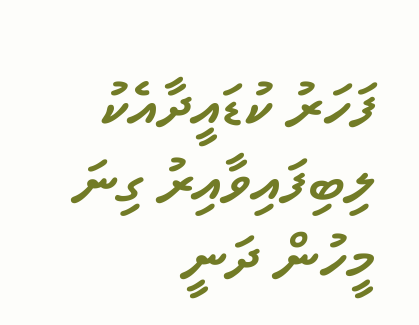ފަހަރު ކުޑައީދާއެކު ލިބިފައިވާއިރު ގިނަ މީހުން ދަނީ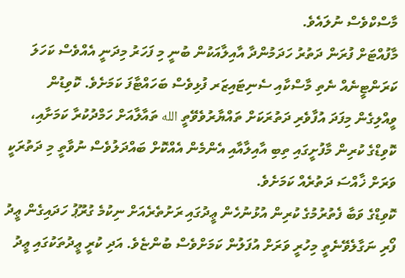މާސްކްވެސް ނުލައެވެ.
މާފުއްޓަށް ފުރަން ދަތުރު ހަދަމުންދާ އާއިލާއަކުން ބުނީ މި ފަހަރު މިދަނީ އެއްވެސް ކަހަލަ ކަރަންޓީނެއް ނެތި މާސްކާއި ސެނިޓައިޒަރ ފުޅިވެސް ބަހައްޓާފަ ކަމަށެވެ. ކޮވިޑުން ވީއްލިގެން މިފަދަ އުފާވެރި ދަތުރަކަށް ތައްޔާރުވެވޭތީ الله ތައާލާއަށް ހަމްދުކުރާ ކަމަށާއި، ކޮވިޑްގެ ކުރިން މާފުށީގައި ތިބި އާއިލާއާއި އެންމެން އެއްކޮށް ބައްދަލުވެސް ނުވާތީ މި ދަތުރަކީ ވަރަށް ޚާއްސަ ދަތުރެއް ކަމަށެވެ.
ކޮވިޑްގެ ވަބާ ފެތުރުމުގެ ކުރިން އުޅުނުހެން ޢީދުގައި ރަށުތެރެއަށް ނިކުމެ ގުރޫޕު ހަދައިގެން ޢީދު ފޯރި ނަގާލެވޭނެތީ މިހުރީ ވަރަށް އުފަލުން ކަމަށްވެސް ބުންޏެވެ. އަދި ކުރީ ޢީދުތަކުގައި ޢީދު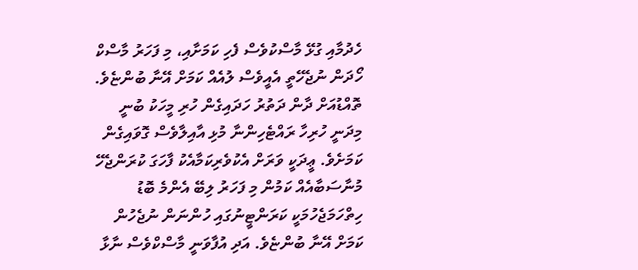ހެދުމާއި ގުޅޭ މާސްކުވެސް ފެހި ކަމަށާއި، މި ފަހަރު މާސްކް ހޯދަން ނުޖެހޭތީ އެއީވެސް ލުއެއް ކަމަށް އޭނާ ބުންޏެވެ.
ތޮއްޑުއަށް ދާން ދަތުރު ހަދައިގެން ހުރި މީހަކު ބުނީ މިދަނީ ހުރިހާ ރައްޓެހިންނާ މުޅި އާއިލާވެސް ގޮވައިގެން ކަމަށެވެ. ޢީދަކީ ވަރަށް އެކުވެރިކަމާއެކު ފާހަގަ ކުރަންޖެހޭ މުނާސަބާއެއް ކަމުން މި ފަހަރު ލިބޭ އެންމެ ބޮޑު ހިތްހަމަޖެހުމަކީ ކަރަންޓީނުގައި ހުންނަން ނުޖެހުން ކަމަށް އޭނާ ބުންޏެވެ. އަދި އުފާވަނީ މާސްކްވެސް ނާޅާ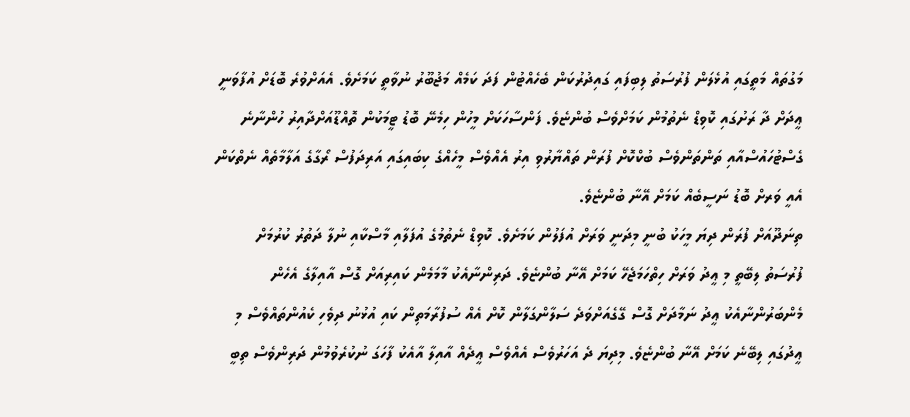މަގުތައް މަތީގައި އުޅެލަން ފުރުސަތު ލިބިފައި ގައިދުރުކަން ބެހެއްޓުން ފަދަ ކަމެއް މަޖުބޫރު ނުވާތީ ކަމަށެވެ. އެއަށްވުރެ ބޮޑަށް އުފާވަނީ ޢީދަށް ދާ ރަށުގައި ކޮވިޑް ނެތުމުން ކަމަށްވެސް ބުންޏެވެ. ފަންސާހަކަށް މީހުން ހިމެނޭ ބޮޑު ޓީމަކުން ތޮއްޑޫއަށްދާއިރު ހުންނާނެ ގެސްޓުހައުސްއާއި ތަންތަންވެސް ބުކްކޮށް ފުރަން ތައްޔާރުވި އިރު އެއްވެސް މީހެއްގެ ކިބައިގައި އަރިދަފުސް ރޯގާގެ އަލާމާތެއް ނެތްކަން އެއީ ވަރށް ބޮޑު ނަސީބެއް ކަމަށް އޭނާ ބުންޏެވެ.
ތިނަދޫއަށް ފުރަން ދިޔަ މީހަކު ބުނީ މިދަނީ ވަރަށް އުފަލުން ކަމަށެވެ. ކޮވިޑް ނެތުމުގެ އުފަލާއި މާސްކާއި ނުލާ ދަތުރު ކުރުމަށް ފުރުސަތު ލިބޭތީ މި ޢީދު ވަރަށް ހިތްހަމަޖެހޭ ކަމަށް އޭނާ ބުންޏެވެ. ދަރިންނާއެކު މާމަމެން ކައިރިއަށް ގޮސް އާއިލާގެ އެހެން މެންބަރުންނާއެކު ޢީދު ނަމާދަށް ގޮސް ގޭގެއަށްވަދެ ސަލާންގަލާން ކޮށް އެއް ސުފުރާމަތިން ކައި އުޅުނު ދިވެހި ކެއުންތައްވެސް މި ޢީދުގައި ލިބޭނެ ކަމަށް އޭނާ ބުންޏެވެ. މިދިޔަ ދެ އަހަރުވެސް އެއްވެސް ޢީދެއް އާއިލާ އާއެކު ފާހަގަ ނުކުރެވުމުން ދަރިންވެސް ތިބީ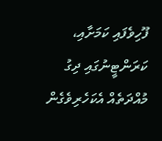ފޫހިވެފައި ކަމަށާއި، ކަރަންޓީނުގައި ދިގު މުއްދަތެއް އެކަހެރިވެގެން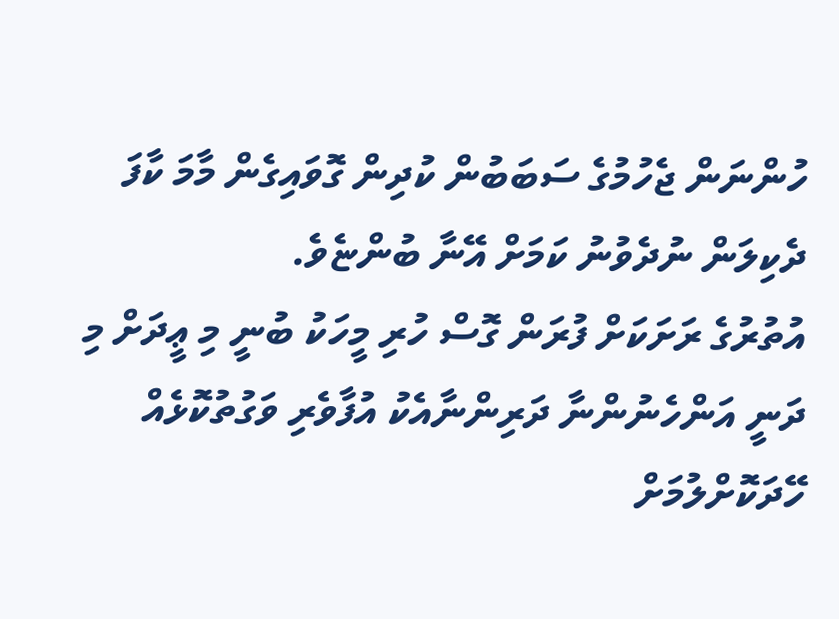ހުންނަން ޖެހުމުގެ ސަބަބުން ކުދިން ގޮވައިގެން މާމަ ކާފަ ދެކިލަން ނުދެވުނު ކަމަށް އޭނާ ބުންޏެވެ.
އުތުރުގެ ރަށަކަށް ފުރަން ގޮސް ހުރި މީހަކު ބުނީ މި ޢީދަށް މި ދަނީ އަންހެނުންނާ ދަރިންނާއެކު އުފާވެރި ވަގުތުކޮޅެއް ހޭދަކޮށްލުމަށް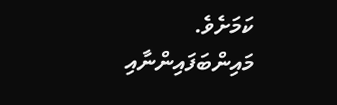ކަމަށެވެ. މައިންބަފައިންނާއި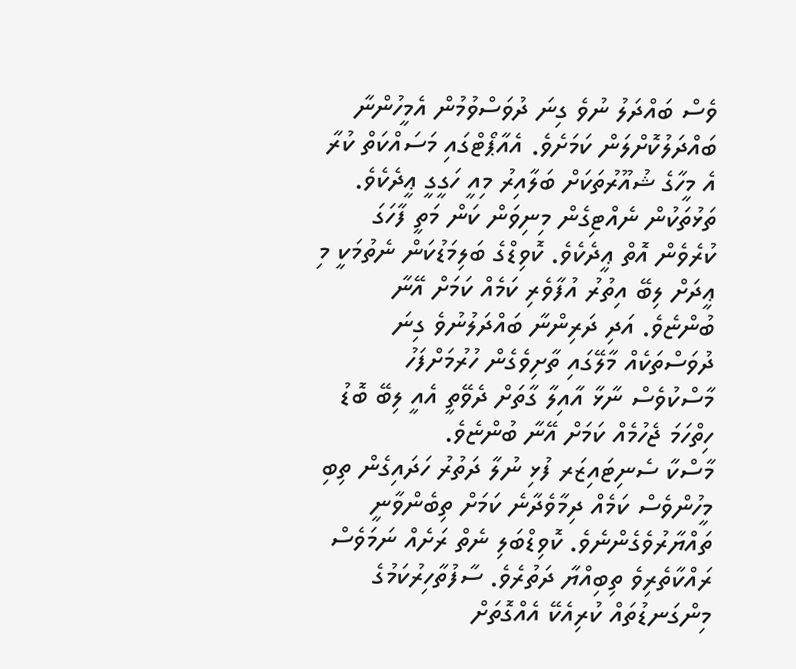ވެސް ބައްދަލު ނުވެ ގިނަ ދުވަސްވުމުން އެމީހުންނާ ބައްދަލުކޮށްލަން ކަމަށެވެ. އެއާޕޯޓްގައި މަސައްކަތް ކުރާ އެ މީހާގެ ޝުއޫރުތަކަށް ބަލާއިރު މިއީ ހަގީގީ ޢީދެކެވެ. ތަޅުތަކުން ނެއްޓިގެން މިނިވަން ކަން މަތީ ފާހަގަ ކުރެވެން އޮތް ޢީދެކެވެ. ކޮވިޑްގެ ބަލިމަޑުކަން ނެތުމަކީ މި ޢީދަށް ލިބޭ އިތުރު އުފާވެރި ކަމެއް ކަމަށް އޭނާ ބުންޏެވެ. އަދި ދަރިންނާ ބައްދަލުނުވެ ގިނަ ދުވަސްތަކެއް މާލޭގައި ތާށިވެގެން ހުރުމަށްފަހު މާސްކުވެސް ނާޅާ އާއިލާ ގާތަށް ދެވޭތީ އެއީ ލިބޭ ބޮޑު ހިތްހަމަ ޖެހުމެއް ކަމަށް އޭނާ ބުންޏެވެ.
މާސްކާ ސެނިޓައިޒަރ ފުޅި ނުލާ ދަތުރު ހަދައިގެން ތިބި މީހުންވެސް ކަމެއް ދިމާވެދާނެ ކަމަށް ތިބެންވާނީ ތައްޔާރުވެގެންނެވެ. ކޮވިޑްބަލި ނެތް ރަށެއް ނަމަވެސް ރައްކާތެރިވެ ތިބިއްޔާ ދަތުރެވެ. ސާފުތާހިރުކަމުގެ މިންގަނޑުތައް ކުރިއެކޭ އެއްގޮތަށް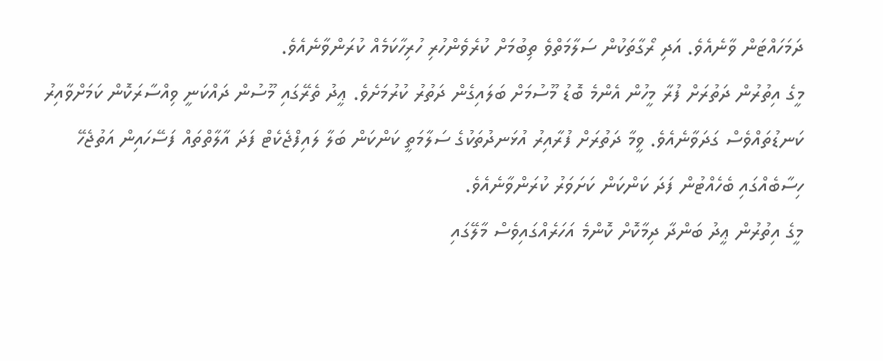ދަމަހައްޓަން ވާނެއެވެ. އަދި ރޯގާތަކުން ސަލާމަތްވެ ތިބުމަށް ކުރެވެންހުރި ހުރިހާކަމެއް ކުރަންވާނެއެވެ.
މީގެ އިތުރުން ދަތުރަށް ފުރާ މީހުން އެންމެ ބޮޑު މޫސުމަށް ބަލައިގެން ދަތުރު ކުރުމަށެވެ. ޢީދު ތެރޭގައި މޫސުން ދައްކަނީ ވިއްސާރަކޮން ކަމަށްވާއިރު ކަނޑުތައްވެސް ގަދަވާނެއެވެ. ވީމާ ދަތުރަށް ފުރާއިރު އުޅަނދުތަކުގެ ސަލާމަތީ ކަންކަން ބަލާ ލައިފްޖެކެޓް ފަދަ އާލާތްތައް ފަސޭހައިން އަތުޖެހޭ ހިސާބެއްގައި ބެހެއްޓުން ފަދަ ކަންކަން ކަށަވަރު ކުރަންވާނެއެވެ.
މީގެ އިތުރުން ޢީދު ބަންދާ ދިމާކޮށް ކޮންމެ އަހަރެއްގައިވެސް މާލޭގައި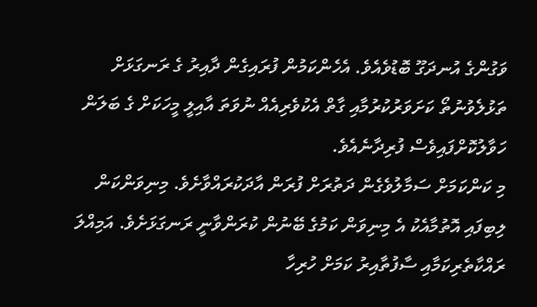ވަގުންގެ އުނދަގޫ ބޮޑުވެއެވެ. އެހެންކަމުން ފުރައިގެން ދާއިރު ގެ ރަނގަޅަށް ތަޅުލެވުނުތޯ ކަށަވަރުކުރުމާއި ގާތް އެކުވެރިއެއް ނުވަތަ އާއިލީ މީހަކަށް ގެ ބަލަން ހަވާލުކޮށްފައިވެސް ފުރިދާނެއެވެ.
މި ކަންކަމަށް ސަމާލުވެގެން ދަތުރަށް ފުރަން އާދަކުރައްވާށެވެ. މިނިވަންކަން ލިބިފައި އޮތުމާއެކު އެ މިނިވަން ކަމުގެ ބޭނުން ކުރަންވާނީ ރަނގަޅަށެވެ. އަމިއްލަ ރައްކާތެރިކަމާއި ސާފުތާއިރު ކަމަށް ހުރިހާ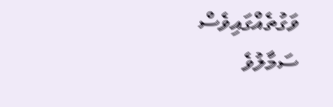ވަގުތެއްގައިވެސް ސަމާލުވެ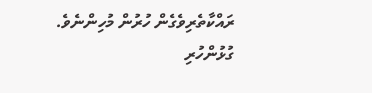ރައްކާތެރިވެގެން ހުރުން މުހިންނެވެ.
ގުޅުންހުރި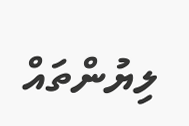ލިޔުންތައް